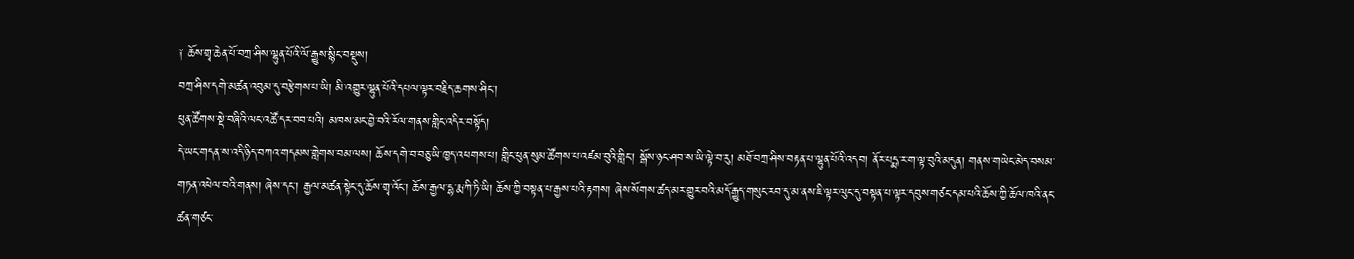༑ ཆོས་གྲྭ་ཆེན་པོ་བཀྲ་ཤིས་ལྷུན་པོའི་ལོ་རྒྱུས་སྙིང་བསྡུས།
བཀྲ་ཤིས་དགེ་མཚན་འབུམ་དུ་བརྩེགས་པ་ཡི། མི་འགྱུར་ལྷུན་པོའི་དཔལ་ལྟར་བརྗིད་ཆགས་ཤིང་།
ཕུན་ཚོགས་སྡེ་བཞིའི་ལང་འཚོ་དར་བབ་པའི། མཁས་མང་བྱེ་བའི་རོལ་གནས་གླིང་འདིར་བསྟོད།
དེ་ཡང་གདན་ས་འདི་ཉིད་བཀའ་གདམས་གླེགས་བམ་ལས། ཆོས་དགེ་བ་བཅུ་ཡི་ཁྱད་འཕགས་པ། གླིང་ཕུན་སུམ་ཚོགས་པ་འཛམ་བུའི་གླིང་། སྒོས་ཉང་ཤབ་ས་ཡི་ལྟེ་བ་རུ། མཐོ་བཀྲ་ཤིས་བརྟན་པ་ལྷུན་པོའི་འདབ། ནོར་པདྨ་ར་ག་ལྟ་བུའི་མདུན། གནས་གཡེང་མེད་བསམ་གཏན་འཕེལ་བའི་གནས། ཞེས་དང་། རྒྱལ་མཚན་སྟེང་དུ་ཆོས་གྲྭ་འོང་། ཆོས་རྒྱལ་དྷ་རྨ་ཀི་ཏི་ཡི། ཆོས་ཀྱི་བསྟན་པ་རྒྱས་པའི་རྟགས། ཞེས་སོགས་ཚད་མར་གྱུར་བའི་མདོ་རྒྱུད་གསུང་རབ་དུ་མ་ནས་ཇི་ལྟར་ལུང་དུ་བསྟན་པ་ལྟར་དབུས་གཙང་དམ་པའི་ཆོས་ཀྱི་ཆོལ་ཁའི་ནང་ཚན་གཙང་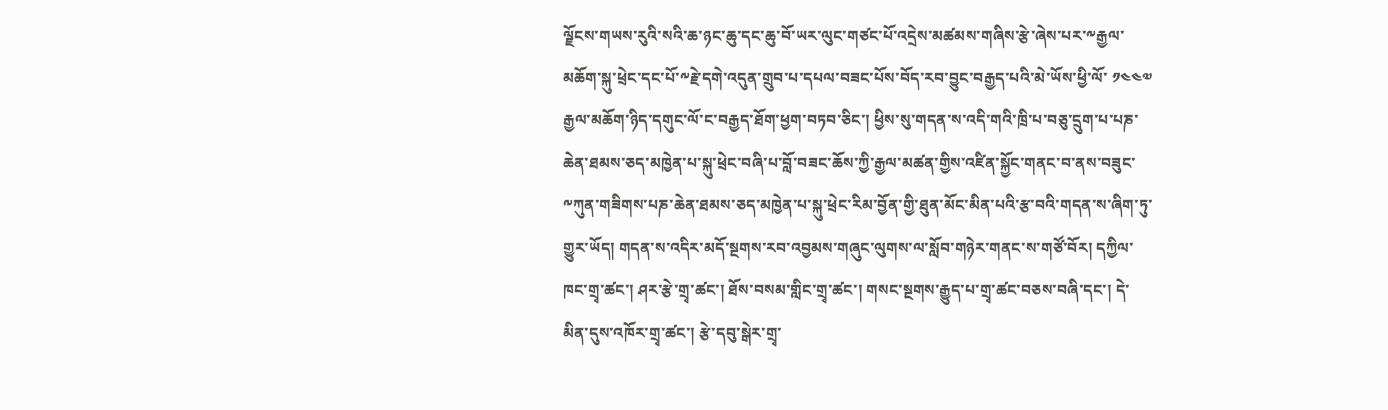ལྗོངས་གཡས་རུའི་སའི་ཆ་ཉང་ཆུ་དང་ཆུ་བོ་ཡར་ལུང་གཙང་པོ་འདྲེས་མཚམས་གཞིས་རྩེ་ཞེས་པར་༸རྒྱལ་མཆོག་སྐུ་ཕྲེང་དང་པོ་༸རྗེ་དགེ་འདུན་གྲུབ་པ་དཔལ་བཟང་པོས་བོད་རབ་བྱུང་བརྒྱད་པའི་མེ་ཡོས་ཕྱི་ལོ་ ༡༤༤༧ རྒྱལ་མཆོག་ཉིད་དགུང་ལོ་ང་བརྒྱད་ཐོག་ཕྱག་བཏབ་ཅིང་། ཕྱིས་སུ་གདན་ས་འདི་གའི་ཁྲི་པ་བཅུ་དྲུག་པ་པཎ་ཆེན་ཐམས་ཅད་མཁྱེན་པ་སྐུ་ཕྲེང་བཞི་པ་བློ་བཟང་ཆོས་ཀྱི་རྒྱལ་མཚན་གྱིས་འཛིན་སྐྱོང་གནང་བ་ནས་བཟུང་༸ཀུན་གཟིགས་པཎ་ཆེན་ཐམས་ཅད་མཁྱེན་པ་སྐུ་ཕྲེང་རིམ་བྱོན་གྱི་ཐུན་མོང་མིན་པའི་རྩ་བའི་གདན་ས་ཞིག་ཏུ་གྱུར་ཡོད། གདན་ས་འདིར་མདོ་སྔགས་རབ་འབྱམས་གཞུང་ལུགས་ལ་སློབ་གཉེར་གནང་ས་གཙོ་བོར། དཀྱིལ་ཁང་གྲྭ་ཚང་། ཤར་རྩེ་གྲྭ་ཚང་། ཐོས་བསམ་གླིང་གྲྭ་ཚང་། གསང་སྔགས་རྒྱུད་པ་གྲྭ་ཚང་བཅས་བཞི་དང་། དེ་མིན་དུས་འཁོར་གྲྭ་ཚང་། རྩེ་དབུ་སྒེར་གྲྭ་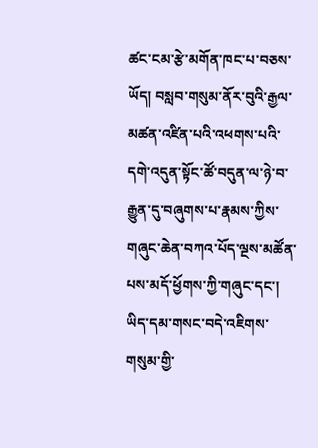ཚང་ངམ་རྩེ་མགོན་ཁང་པ་བཅས་ཡོད། བསླབ་གསུམ་ནོར་བུའི་རྒྱལ་མཚན་འཛིན་པའི་འཕགས་པའི་དགེ་འདུན་སྟོང་ཚོ་བདུན་ལ་ཉེ་བ་རྒྱུན་དུ་བཞུགས་པ་རྣམས་ཀྱིས་གཞུང་ཆེན་བཀའ་པོད་ལྔས་མཚོན་པས་མདོ་ཕྱོགས་ཀྱི་གཞུང་དང་། ཡིད་དམ་གསང་བདེ་འཇིགས་གསུམ་གྱི་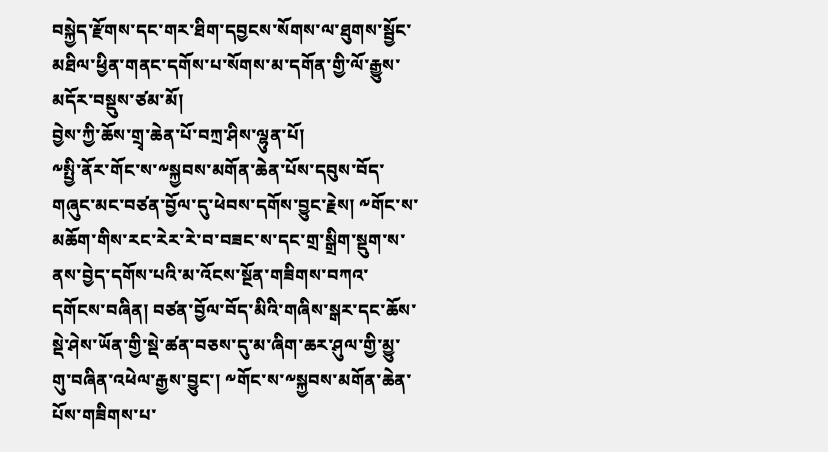བསྐྱེད་རྫོགས་དང་གར་ཐིག་དབྱངས་སོགས་ལ་ཐུགས་སྦྱོང་མཐིལ་ཕྱིན་གནང་དགོས་པ་སོགས་མ་དགོན་གྱི་ལོ་རྒྱུས་མདོར་བསྡུས་ཙམ་མོ།
བྱེས་ཀྱི་ཆོས་གྲྭ་ཆེན་པོ་བཀྲ་ཤིས་ལྷུན་པོ།
༸སྤྱི་ནོར་གོང་ས་༸སྐྱབས་མགོན་ཆེན་པོས་དབུས་བོད་གཞུང་མང་བཙན་བྱོལ་དུ་ཕེབས་དགོས་བྱུང་རྗེས། ༸གོང་ས་མཆོག་གིས་རང་རེར་རེ་བ་བཟང་ས་དང་གྲ་སྒྲིག་སྡུག་ས་ནས་བྱེད་དགོས་པའི་མ་འོངས་སྔོན་གཟིགས་བཀའ་དགོངས་བཞིན། བཙན་བྱོལ་བོད་མིའི་གཞིས་སྒར་དང་ཆོས་སྡེ་ཤེས་ཡོན་གྱི་སྡེ་ཚན་བཅས་དུ་མ་ཞིག་ཆར་ཤུལ་གྱི་མྱུ་གུ་བཞིན་འཕེལ་རྒྱས་བྱུང་། ༸གོང་ས་༸སྐྱབས་མགོན་ཆེན་པོས་གཟིགས་པ་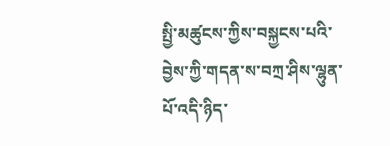སྤྱི་མཚུངས་ཀྱིས་བསྐྱངས་པའི་བྱེས་ཀྱི་གདན་ས་བཀྲ་ཤིས་ལྷུན་པོ་འདི་ཉིད་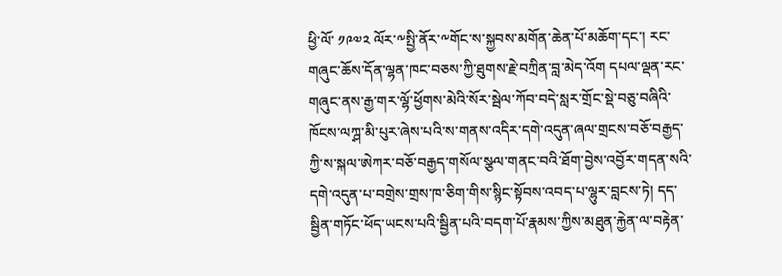ཕྱི་ལོ་ ༡༩༧༢ ལོར་༸སྤྱི་ནོར་༸གོང་ས་སྐྱབས་མགོན་ཆེན་པོ་མཆོག་དང་། རང་གཞུང་ཆོས་དོན་ལྷན་ཁང་བཅས་ཀྱི་ཐུགས་རྗེ་བཀྲིན་བླ་མེད་འོག དཔལ་ལྡན་རང་གཞུང་ནས་རྒྱ་གར་ལྷོ་ཕྱོགས་མེའི་སོར་སྦེལ་ཀོབ་བདེ་སླར་གྲོང་སྡེ་བཅུ་བཞིའི་ཁོངས་ལཀྴ་མི་པུར་ཞེས་པའི་ས་གནས་འདིར་དགེ་འདུན་ཞལ་གྲངས་བཅོ་བརྒྱད་ཀྱི་ས་སྐལ་ཨེཀར་བཅོ་བརྒྱད་གསོལ་སྩལ་གནང་བའི་ཐོག་བྱེས་འབྱོར་གདན་སའི་དགེ་འདུན་པ་བགྲེས་གྲས་ཁ་ཅིག་གིས་སྙིང་སྟོབས་འབད་པ་ལྷུར་བླངས་ཏེ། དད་སྦྱིན་གཏོང་ཕོད་ཡངས་པའི་སྦྱིན་པའི་བདག་པོ་རྣམས་ཀྱིས་མཐུན་རྐྱེན་ལ་བརྟེན་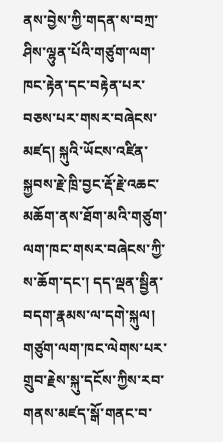ནས་བྱེས་ཀྱི་གདན་ས་བཀྲ་ཤིས་ལྷུན་པོའི་གཙུག་ལག་ཁང་རྟེན་དང་བརྟེན་པར་བཅས་པར་གསར་བཞེངས་མཛད། སྐུའི་ཡོངས་འཛིན་སྐྱབས་རྗེ་ཁྲི་བྱང་རྡོ་རྗེ་འཆང་མཆོག་ནས་ཐོག་མའི་གཙུག་ལག་ཁང་གསར་བཞེངས་ཀྱི་ས་ཆོག་དང་། དད་ལྡན་སྦྱིན་བདག་རྣམས་ལ་དགེ་སྐུལ། གཙུག་ལག་ཁང་ལེགས་པར་གྲུབ་རྗེས་སྐུ་དངོས་ཀྱིས་རབ་གནས་མཛད་སྒོ་གནང་བ་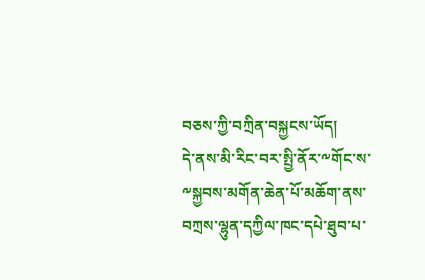བཅས་ཀྱི་བཀྲིན་བསྐྱངས་ཡོད།
དེ་ནས་མི་རིང་བར་སྤྱི་ནོར་༸གོང་ས་༸སྐྱབས་མགོན་ཆེན་པོ་མཆོག་ནས་བཀྲས་ལྷུན་དཀྱིལ་ཁང་དཔེ་ཐུབ་པ་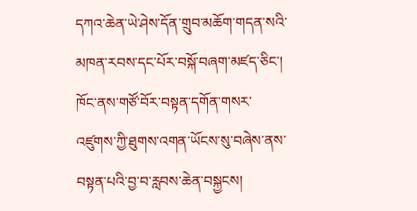དཀའ་ཆེན་ཡེ་ཤེས་དོན་གྲུབ་མཆོག་གདན་སའི་མཁན་རབས་དང་པོར་བསྐོ་བཞག་མཛད་ཅིང་། ཁོང་ནས་གཙོ་བོར་བསྟན་དགོན་གསར་འཛུགས་ཀྱི་ཐུགས་འགན་ཡོངས་སུ་བཞེས་ནས་བསྟན་པའི་བྱ་བ་རླབས་ཆེན་བསྐྱངས།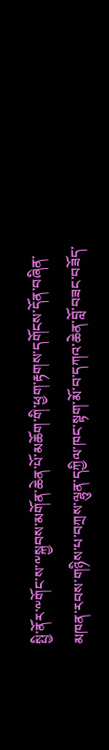སྤྱི་ནོར་༸གོང་ས་༸སྐྱབས་མགོན་ཆེན་པོ་མཆོག་གི་ཕྱག་རྟགས་དགོངས་དོན་བཞིན་མཁན་རབས་གཉིས་པ་བཀྲས་ལྷུན་དཀྱིལ་ཁང་སྟག་མོ་བ་དཀའ་ཆེན་བློ་བཟང་བཟོད་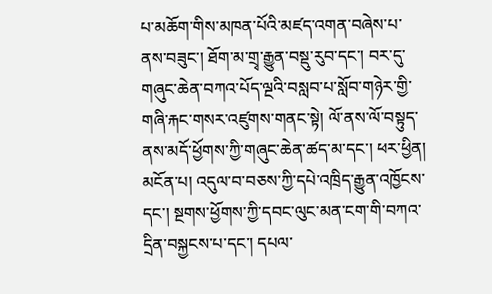པ་མཆོག་གིས་མཁན་པོའི་མཛད་འགན་བཞེས་པ་ནས་བཟུང་། ཐོག་མ་གྲྭ་རྒྱུན་བསྡུ་རུབ་དང་། བར་དུ་གཞུང་ཆེན་བཀའ་པོད་ལྔའི་བསླབ་པ་སློབ་གཉེར་གྱི་གཞི་རྐང་གསར་འཛུགས་གནང་སྟེ། ལོ་ནས་ལོ་བསྟུད་ནས་མདོ་ཕྱོགས་ཀྱི་གཞུང་ཆེན་ཚད་མ་དང་། ཕར་ཕྱིན། མངོན་པ། འདུལ་བ་བཅས་ཀྱི་དཔེ་འཁྲིད་རྒྱུན་འཁྱོངས་དང་། སྔགས་ཕྱོགས་ཀྱི་དབང་ལུང་མན་ངག་གི་བཀའ་དྲིན་བསྐྱངས་པ་དང་། དཔལ་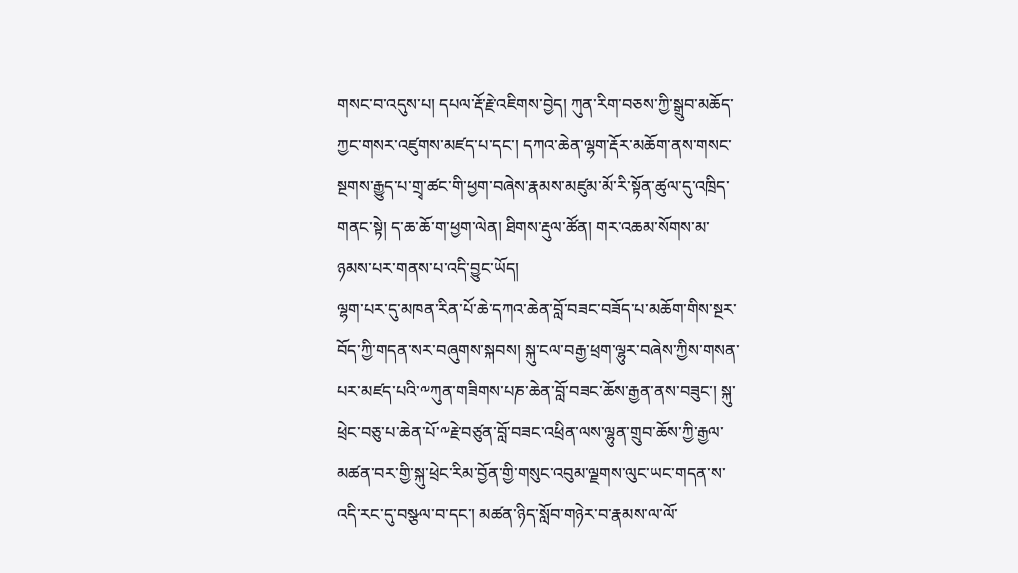གསང་བ་འདུས་པ། དཔལ་རྡོ་རྗེ་འཇིགས་བྱེད། ཀུན་རིག་བཅས་ཀྱི་སྒྲུབ་མཆོད་ཀྱང་གསར་འཛུགས་མཛད་པ་དང་། དཀའ་ཆེན་ལྷག་རྡོར་མཆོག་ནས་གསང་སྔགས་རྒྱུད་པ་གྲྭ་ཚང་གི་ཕྱག་བཞེས་རྣམས་མཛུམ་མོ་རི་སྟོན་ཚུལ་དུ་འཁྲིད་གནང་སྟེ། ད་ཆ་ཆོ་ག་ཕྱག་ལེན། ཐིགས་རྡུལ་ཚོན། གར་འཆམ་སོགས་མ་ཉམས་པར་གནས་པ་འདི་བྱུང་ཡོད།
ལྷག་པར་དུ་མཁན་རིན་པོ་ཆེ་དཀའ་ཆེན་བློ་བཟང་བཟོད་པ་མཆོག་གིས་སྔར་བོད་ཀྱི་གདན་སར་བཞུགས་སྐབས། སྐུ་ངལ་བརྒྱ་ཕྲག་ལྷུར་བཞེས་ཀྱིས་གསན་པར་མཛད་པའི་༸ཀུན་གཟིགས་པཎ་ཆེན་བློ་བཟང་ཆོས་རྒྱན་ནས་བཟུང་། སྐུ་ཕྲེང་བཅུ་པ་ཆེན་པོ་༸རྗེ་བཙུན་བློ་བཟང་འཕྲིན་ལས་ལྷུན་གྲུབ་ཆོས་ཀྱི་རྒྱལ་མཚན་བར་གྱི་སྐུ་ཕྲེང་རིམ་བྱོན་གྱི་གསུང་འབུམ་ལྗགས་ལུང་ཡང་གདན་ས་འདི་རང་དུ་བསྩལ་བ་དང་། མཚན་ཉིད་སློབ་གཉེར་བ་རྣམས་ལ་ལོ་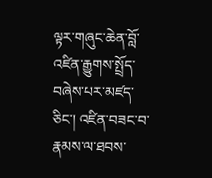ལྟར་གཞུང་ཆེན་བློ་འཛིན་རྒྱུགས་སྤྲོད་བཞེས་པར་མཛད་ཅིང་། འཛིན་བཟང་བ་རྣམས་ལ་ཐབས་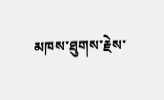མཁས་ཐུགས་རྗེས་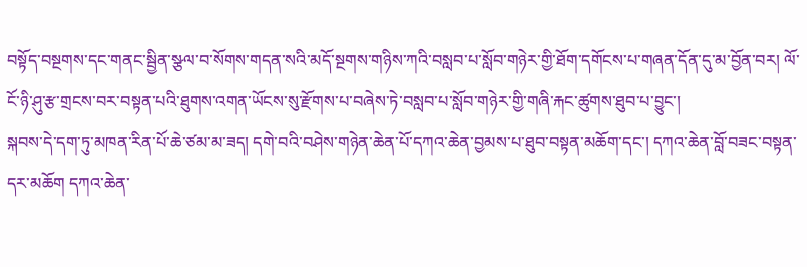བསྟོད་བསྔགས་དང་གནང་སྦྱིན་སྩལ་བ་སོགས་གདན་སའི་མདོ་སྔགས་གཉིས་ཀའི་བསླབ་པ་སློབ་གཉེར་གྱི་ཐོག་དགོངས་པ་གཞན་དོན་དུ་མ་བྱོན་བར། ལོ་ངོ་ཉི་ཤུ་རྩ་གྲངས་བར་བསྟན་པའི་ཐུགས་འགན་ཡོངས་སུ་རྫོགས་པ་བཞེས་ཏེ་བསླབ་པ་སློབ་གཉེར་གྱི་གཞི་རྐང་ཚུགས་ཐུབ་པ་བྱུང་།
སྐབས་དེ་དག་ཏུ་མཁན་རིན་པོ་ཆེ་ཙམ་མ་ཟད། དགེ་བའི་བཤེས་གཉེན་ཆེན་པོ་དཀའ་ཆེན་བྱམས་པ་ཐུབ་བསྟན་མཆོག་དང་། དཀའ་ཆེན་བློ་བཟང་བསྟན་དར་མཆོག དཀའ་ཆེན་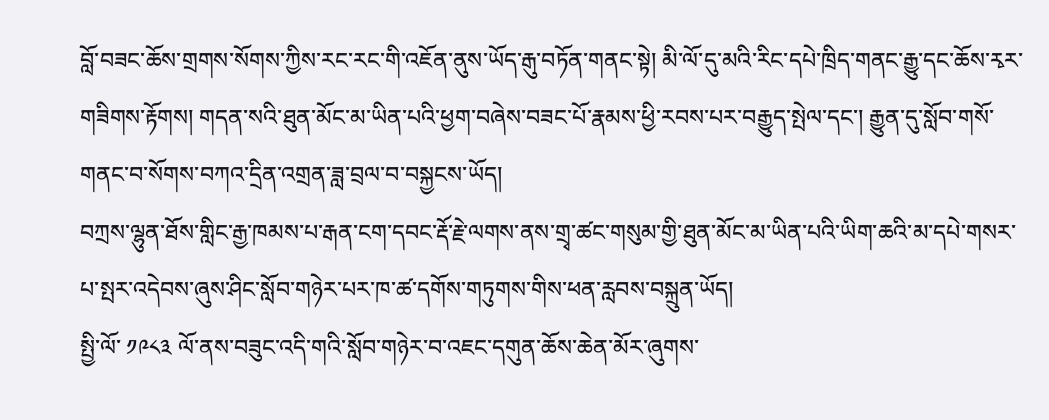བློ་བཟང་ཆོས་གྲགས་སོགས་ཀྱིས་རང་རང་གི་འཇོན་ནུས་ཡོད་རྒུ་བཏོན་གནང་སྟེ། མི་ལོ་དུ་མའི་རིང་དཔེ་ཁྲིད་གནང་རྒྱུ་དང་ཆོས་རྭར་གཟིགས་རྟོགས། གདན་སའི་ཐུན་མོང་མ་ཡིན་པའི་ཕྱག་བཞེས་བཟང་པོ་རྣམས་ཕྱི་རབས་པར་བརྒྱུད་སྤེལ་དང་། རྒྱུན་དུ་སློབ་གསོ་གནང་བ་སོགས་བཀའ་དྲིན་འགྲན་ཟླ་བྲལ་བ་བསྐྱངས་ཡོད།
བཀྲས་ལྷུན་ཐོས་གླིང་རྒྱ་ཁམས་པ་རྒན་ངག་དབང་རྡོ་རྗེ་ལགས་ནས་གྲྭ་ཚང་གསུམ་གྱི་ཐུན་མོང་མ་ཡིན་པའི་ཡིག་ཆའི་མ་དཔེ་གསར་པ་སྤར་འདེབས་ཞུས་ཤིང་སློབ་གཉེར་པར་ཁ་ཚ་དགོས་གཏུགས་གིས་ཕན་རླབས་བསྐྲུན་ཡོད།
སྤྱི་ལོ་ ༡༩༨༣ ལོ་ནས་བཟུང་འདི་གའི་སློབ་གཉེར་བ་འཇང་དགུན་ཆོས་ཆེན་མོར་ཞུགས་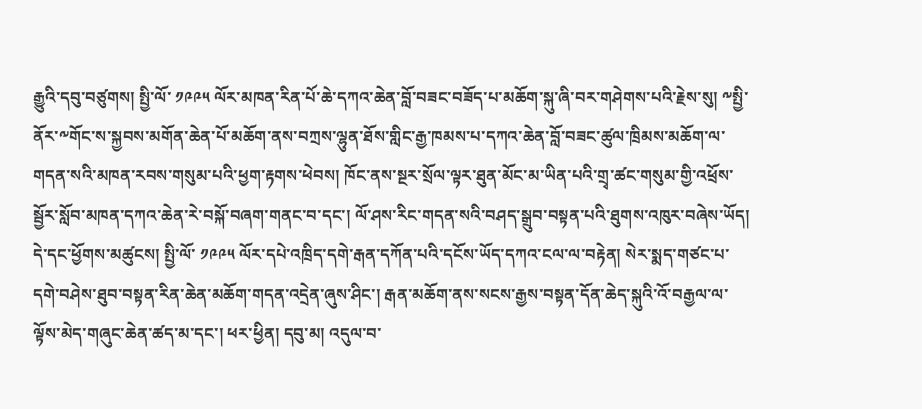རྒྱུའི་དབུ་བཙུགས། སྤྱི་ལོ་ ༡༩༩༥ ལོར་མཁན་རིན་པོ་ཆེ་དཀའ་ཆེན་བློ་བཟང་བཟོད་པ་མཆོག་སྐུ་ཞི་བར་གཤེགས་པའི་རྗེས་སུ། ༸སྤྱི་ནོར་༸གོང་ས་སྐྱབས་མགོན་ཆེན་པོ་མཆོག་ནས་བཀྲས་ལྷུན་ཐོས་གླིང་རྒྱ་ཁམས་པ་དཀའ་ཆེན་བློ་བཟང་ཚུལ་ཁྲིམས་མཆོག་ལ་གདན་སའི་མཁན་རབས་གསུམ་པའི་ཕྱག་རྟགས་ཕེབས། ཁོང་ནས་སྔར་སྲོལ་ལྟར་ཐུན་མོང་མ་ཡིན་པའི་གྲྭ་ཚང་གསུམ་གྱི་འཕྲོས་སྦྱོར་སློབ་མཁན་དཀའ་ཆེན་རེ་བསྐོ་བཞག་གནང་བ་དང་། ལོ་ཤས་རིང་གདན་སའི་བཤད་སྒྲུབ་བསྟན་པའི་ཐུགས་འཁུར་བཞེས་ཡོད།
དེ་དང་ཕྱོགས་མཚུངས། སྤྱི་ལོ་ ༡༩༩༥ ལོར་དཔེ་འཁྲིད་དགེ་རྒན་དཀོན་པའི་དངོས་ཡོད་དཀའ་ངལ་ལ་བརྟེན། སེར་སྨད་གཙང་པ་དགེ་བཤེས་ཐུབ་བསྟན་རིན་ཆེན་མཆོག་གདན་འདྲེན་ཞུས་ཤིང་། རྒན་མཆོག་ནས་སངས་རྒྱས་བསྟན་དོན་ཆེད་སྐུའི་འོ་བརྒྱལ་ལ་ལྟོས་མེད་གཞུང་ཆེན་ཚད་མ་དང་། ཕར་ཕྱིན། དབུ་མ། འདུལ་བ་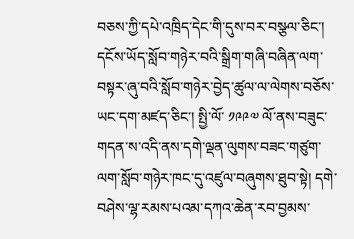བཅས་ཀྱི་དཔེ་འཁྲིད་དེང་གི་དུས་བར་བསྩལ་ཅིང་། དངོས་ཡོད་སློབ་གཉེར་བའི་སྒྲིག་གཞི་བཞིན་ལག་བསྟར་ཞུ་བའི་སློབ་གཉེར་བྱེད་ཚུལ་ལ་ལེགས་བཅོས་ཡང་དག་མཛད་ཅིང་། སྤྱི་ལོ་ ༡༩༩༧ ལོ་ནས་བཟུང་གདན་ས་འདི་ནས་དགེ་ལྡན་ལུགས་བཟང་གཙུག་ལག་སློབ་གཉེར་ཁང་དུ་འཛུལ་བཞུགས་ཐུབ་སྟེ། དགེ་བཤེས་ལྷ་རམས་པའམ་དཀའ་ཆེན་རབ་བྱམས་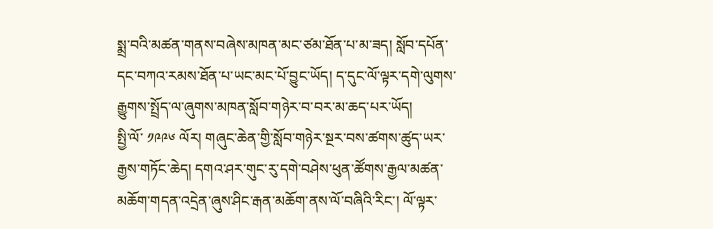སྨྲ་བའི་མཚན་གནས་བཞེས་མཁན་མང་ཙམ་ཐོན་པ་མ་ཟད། སློབ་དཔོན་དང་བཀའ་རམས་ཐོན་པ་ཡང་མང་པོ་བྱུང་ཡོད། ད་དུང་ལོ་ལྟར་དགེ་ལུགས་རྒྱུགས་སྤྲོད་ལ་ཞུགས་མཁན་སློབ་གཉེར་བ་བར་མ་ཆད་པར་ཡོད།
སྤྱི་ལོ་ ༡༩༩༦ ལོར། གཞུང་ཆེན་གྱི་སློབ་གཉེར་སྔར་བས་ཚགས་ཚུད་ཡར་རྒྱས་གཏོང་ཆེད། དགའ་ཤར་གུང་རུ་དགེ་བཤེས་ཕུན་ཚོགས་རྒྱལ་མཚན་མཆོག་གདན་འདྲེན་ཞུས་ཤིང་རྒན་མཆོག་ནས་ལོ་བཞིའི་རིང་། ལོ་ལྟར་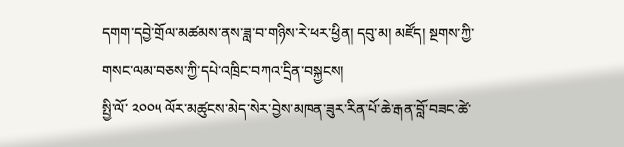དགག་དབྱེ་གྲོལ་མཚམས་ནས་ཟླ་བ་གཉིས་རེ་ཕར་ཕྱིན། དབུ་མ། མཛོད། སྔགས་ཀྱི་གསང་ལམ་བཅས་ཀྱི་དཔེ་འཁྲིང་བཀའ་དྲིན་བསྐྱངས།
སྤྱི་ལོ་ ༢༠༠༥ ལོར་མཚུངས་མེད་སེར་བྱེས་མཁན་ཟུར་རིན་པོ་ཆེ་རྒན་བློ་བཟང་ཚེ་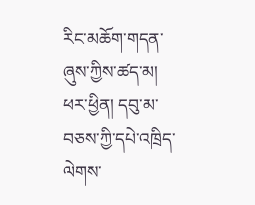རིང་མཆོག་གདན་ཞུས་ཀྱིས་ཚད་མ། ཕར་ཕྱིན། དབུ་མ་བཅས་ཀྱི་དཔེ་འཁྲིད་ལེགས་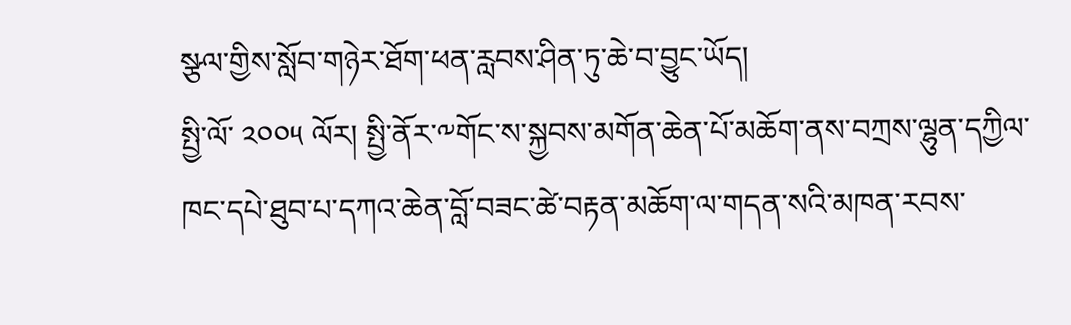སྩལ་གྱིས་སློབ་གཉེར་ཐོག་ཕན་རླབས་ཤིན་ཏུ་ཆེ་བ་བྱུང་ཡོད།
སྤྱི་ལོ་ ༢༠༠༥ ལོར། སྤྱི་ནོར་༸གོང་ས་སྐྱབས་མགོན་ཆེན་པོ་མཆོག་ནས་བཀྲས་ལྷུན་དཀྱིལ་ཁང་དཔེ་ཐུབ་པ་དཀའ་ཆེན་བློ་བཟང་ཚེ་བརྟན་མཆོག་ལ་གདན་སའི་མཁན་རབས་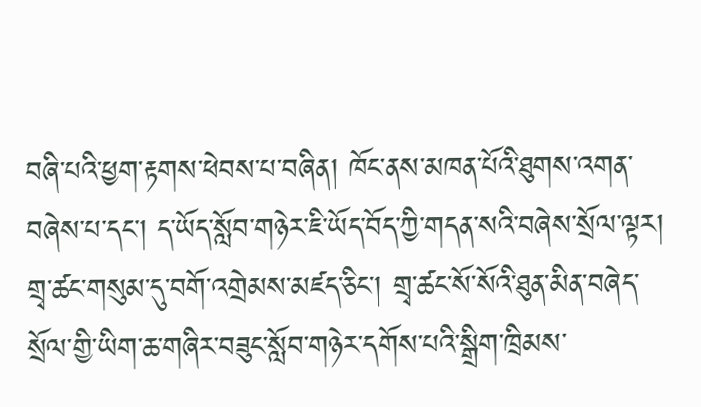བཞི་པའི་ཕྱག་རྟགས་ཕེབས་པ་བཞིན། ཁོང་ནས་མཁན་པོའི་ཐུགས་འགན་བཞེས་པ་དང་། ད་ཡོད་སློབ་གཉེར་ཇི་ཡོད་བོད་ཀྱི་གདན་སའི་བཞེས་སྲོལ་ལྟར། གྲྭ་ཚང་གསུམ་དུ་བགོ་འགྲེམས་མཛད་ཅིང་། གྲྭ་ཚང་སོ་སོའི་ཐུན་མིན་བཞེད་སྲོལ་གྱི་ཡིག་ཆ་གཞིར་བཟུང་སློབ་གཉེར་དགོས་པའི་སྒྲིག་ཁྲིམས་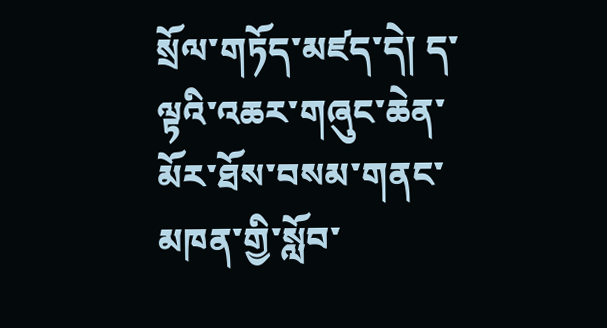སྲོལ་གཏོད་མཛད་དེ། ད་ལྟའི་འཆར་གཞུང་ཆེན་མོར་ཐོས་བསམ་གནང་མཁན་གྱི་སློབ་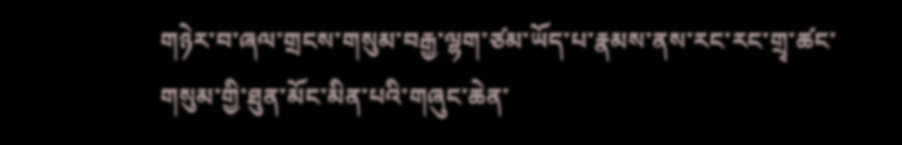གཉེར་བ་ཞལ་གྲངས་གསུམ་བརྒྱ་ལྷག་ཙམ་ཡོད་པ་རྣམས་ནས་རང་རང་གྲྭ་ཚང་གསུམ་གྱི་ཐུན་མོང་མིན་པའི་གཞུང་ཆེན་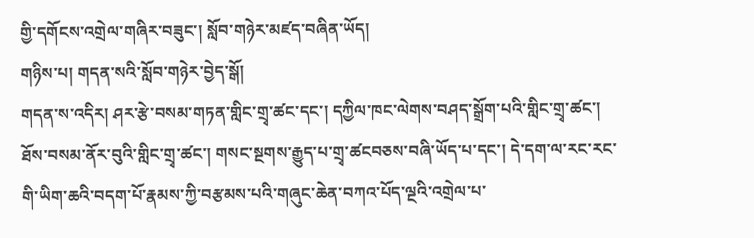གྱི་དགོངས་འགྲེལ་གཞིར་བཟུང་། སློབ་གཉེར་མཛད་བཞིན་ཡོད།
གཉིས་པ། གདན་སའི་སློབ་གཉེར་བྱེད་སྒོ།
གདན་ས་འདིར། ཤར་རྩེ་བསམ་གཏན་གླིང་གྲྭ་ཚང་དང་། དཀྱིལ་ཁང་ལེགས་བཤད་སྒྲོག་པའི་གླིང་གྲྭ་ཚང་། ཐོས་བསམ་ནོར་བུའི་གླིང་གྲྭ་ཚང་། གསང་སྔགས་རྒྱུད་པ་གྲྭ་ཚངབཅས་བཞི་ཡོད་པ་དང་། དེ་དག་ལ་རང་རང་གི་ཡིག་ཆའི་བདག་པོ་རྣམས་ཀྱི་བརྩམས་པའི་གཞུང་ཆེན་བཀའ་པོད་ལྔའི་འགྲེལ་པ་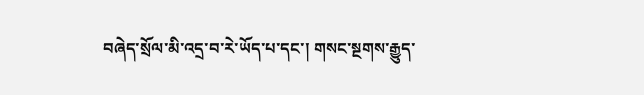བཞེད་སྲོལ་མི་འདྲ་བ་རེ་ཡོད་པ་དང་། གསང་སྔགས་རྒྱུད་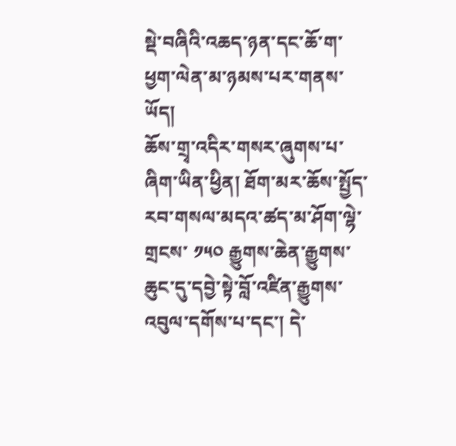སྡེ་བཞིའི་འཆད་ཉན་དང་ཆོ་ག་ཕྱག་ལེན་མ་ཉམས་པར་གནས་ཡོད།
ཆོས་གྲྭ་འདིར་གསར་ཞུགས་པ་ཞིག་ཡིན་ཕྱིན། ཐོག་མར་ཆོས་སྤྱོད་རབ་གསལ་མདའ་ཚད་མ་ཤོག་ལྷེ་གྲངས་ ༡༥༠ རྒྱུགས་ཆེན་རྒྱུགས་ཆུང་དུ་དབྱེ་སྟེ་བློ་འཛིན་རྒྱུགས་འབུལ་དགོས་པ་དང་། དེ་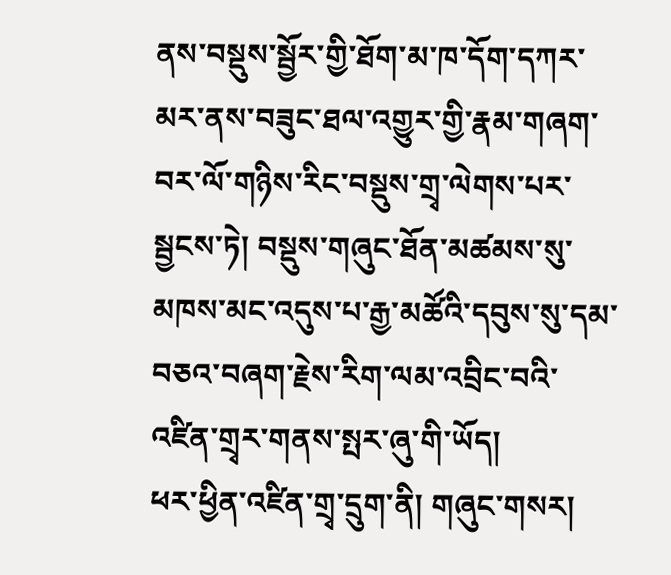ནས་བསྡུས་སྦྱོར་གྱི་ཐོག་མ་ཁ་དོག་དཀར་མར་ནས་བཟུང་ཐལ་འགྱུར་གྱི་རྣམ་གཞག་བར་ལོ་གཉིས་རིང་བསྡུས་གྲྭ་ལེགས་པར་སྦྱངས་ཏེ། བསྡུས་གཞུང་ཐོན་མཚམས་སུ་མཁས་མང་འདུས་པ་རྒྱ་མཚོའི་དབུས་སུ་དམ་བཅའ་བཞག་རྗེས་རིག་ལམ་འབྲིང་བའི་འཛིན་གྲྭར་གནས་སྤར་ཞུ་གི་ཡོད།
ཕར་ཕྱིན་འཛིན་གྲྭ་དྲུག་ནི། གཞུང་གསར།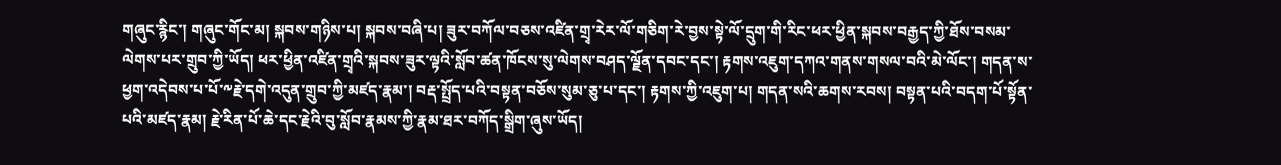གཞུང་རྙིང་། གཞུང་གོང་མ། སྐབས་གཉིས་པ། སྐབས་བཞི་པ། ཟུར་བཀོལ་བཅས་འཛིན་གྲྭ་རེར་ལོ་གཅིག་རེ་བྱས་སྟེ་ལོ་དྲུག་གི་རིང་ཕར་ཕྱིན་སྐབས་བརྒྱད་ཀྱི་ཐོས་བསམ་ལེགས་པར་གྲུབ་ཀྱི་ཡོད། ཕར་ཕྱིན་འཛིན་གྲྭའི་སྐབས་ཟུར་ལྟའི་སློབ་ཚན་ཁོངས་སུ་ལེགས་བཤད་ལྗོན་དབང་དང་། རྟགས་འཇུག་དཀའ་གནས་གསལ་བའི་མེ་ལོང་། གདན་ས་ཕྱག་འདེབས་པ་པོ་༸རྗེ་དགེ་འདུན་གྲུབ་ཀྱི་མཛད་རྣམ་། བརྡ་སྤྲོད་པའི་བསྟན་བཅོས་སུམ་ཅུ་པ་དང་། རྟགས་ཀྱི་འཇུག་པ། གདན་སའི་ཆགས་རབས། བསྟན་པའི་བདག་པོ་སྟོན་པའི་མཛད་རྣམ། རྗེ་རིན་པོ་ཆེ་དང་རྗེའི་བུ་སློབ་རྣམས་ཀྱི་རྣམ་ཐར་བཀོད་སྒྲིག་ཞུས་ཡོད།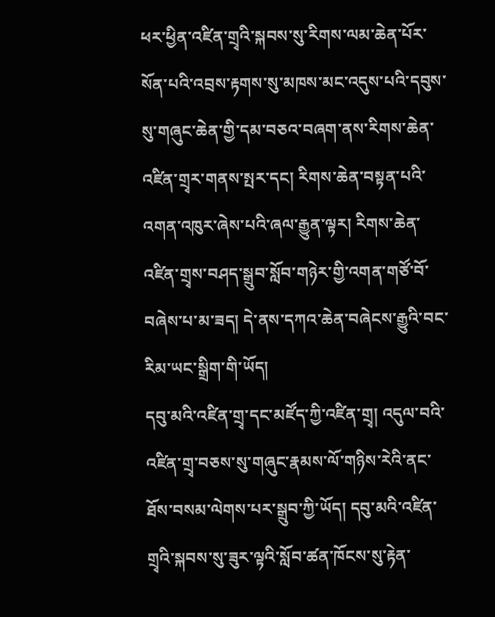ཕར་ཕྱིན་འཛིན་གྲྭའི་སྐབས་སུ་རིགས་ལམ་ཆེན་པོར་སོན་པའི་འབྲས་རྟགས་སུ་མཁས་མང་འདུས་པའི་དབུས་སུ་གཞུང་ཆེན་གྱི་དམ་བཅའ་བཞག་ནས་རིགས་ཆེན་འཛིན་གྲྭར་གནས་སྤར་དང། རིགས་ཆེན་བསྟན་པའི་འགན་འཁུར་ཞེས་པའི་ཞལ་རྒྱུན་ལྟར། རིགས་ཆེན་འཛིན་གྲྭས་བཤད་སྒྲུབ་སློབ་གཉེར་གྱི་འགན་གཙོ་བོ་བཞེས་པ་མ་ཟད། དེ་ནས་དཀའ་ཆེན་བཞེངས་རྒྱུའི་བང་རིམ་ཡང་སྒྲིག་གི་ཡོད།
དབུ་མའི་འཛིན་གྲྭ་དང་མཛོད་ཀྱི་འཛིན་གྲྭ། འདུལ་བའི་འཛིན་གྲྭ་བཅས་སུ་གཞུང་རྣམས་ལོ་གཉིས་རེའི་ནང་ཐོས་བསམ་ལེགས་པར་སྒྲུབ་ཀྱི་ཡོད། དབུ་མའི་འཛིན་གྲྭའི་སྐབས་སུ་ཟུར་ལྟའི་སློབ་ཚན་ཁོངས་སུ་རྟེན་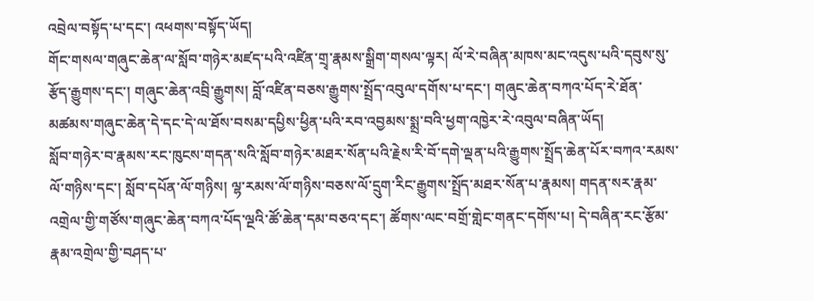འབྲེལ་བསྟོད་པ་དང་། འཕགས་བསྟོད་ཡོད།
གོང་གསལ་གཞུང་ཆེན་ལ་སློབ་གཉེར་མཛད་པའི་འཛིན་གྲྭ་རྣམས་སྒྲིག་གསལ་ལྟར། ལོ་རེ་བཞིན་མཁས་མང་འདུས་པའི་དབུས་སུ་རྩོད་རྒྱུགས་དང་། གཞུང་ཆེན་འབྲི་རྒྱུགས། བློ་འཛིན་བཅས་རྒྱུགས་སྤྲོད་འབུལ་དགོས་པ་དང་། གཞུང་ཆེན་བཀའ་པོད་རེ་ཐོན་མཚམས་གཞུང་ཆེན་དེ་དང་དེ་ལ་ཐོས་བསམ་དཔྱིས་ཕྱིན་པའི་རབ་འབྱམས་སྨྲ་བའི་ཕྱག་འཁྱེར་རེ་འབུལ་བཞིན་ཡོད།
སློབ་གཉེར་བ་རྣམས་རང་ཁུངས་གདན་སའི་སློབ་གཉེར་མཐར་སོན་པའི་རྗེས་རི་བོ་དགེ་ལྡན་པའི་རྒྱུགས་སྤྲོད་ཆེན་པོར་བཀའ་རམས་ལོ་གཉིས་དང་། སློབ་དཔོན་ལོ་གཉིས། ལྷ་རམས་ལོ་གཉིས་བཅས་ལོ་དྲུག་རིང་རྒྱུགས་སྤྲོད་མཐར་སོན་པ་རྣམས། གདན་སར་རྣམ་འགྲེལ་གྱི་གཙོས་གཞུང་ཆེན་བཀའ་པོད་ལྔའི་ཚོ་ཆེན་དམ་བཅའ་དང་། ཚོགས་ལང་བགྲོ་གླེང་གནང་དགོས་པ། དེ་བཞིན་རང་རྩོམ་རྣམ་འགྲེལ་གྱི་བཤད་པ་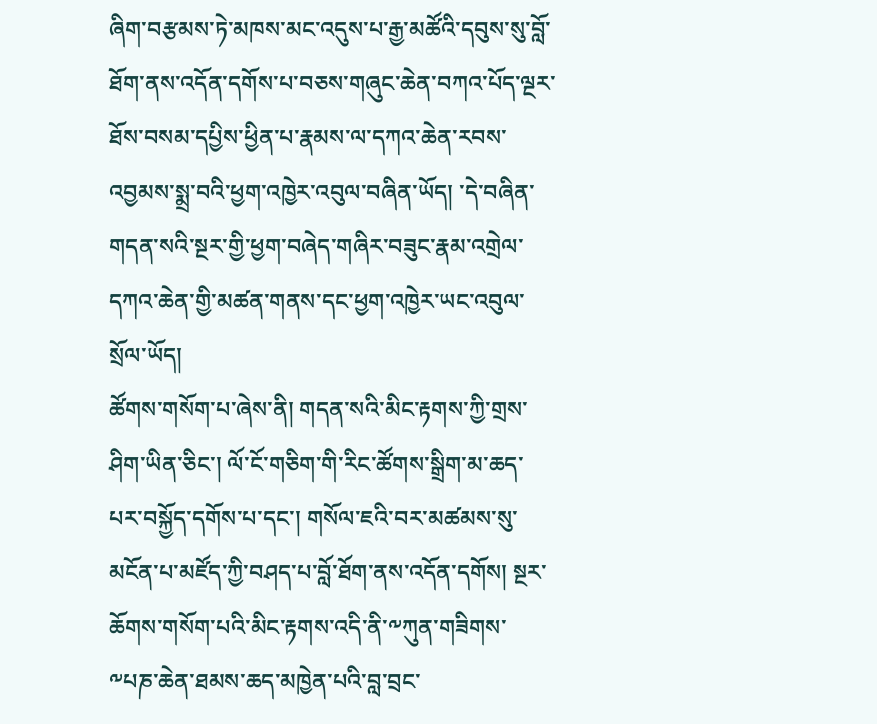ཞིག་བརྩམས་ཏེ་མཁས་མང་འདུས་པ་རྒྱ་མཚོའི་དབུས་སུ་བློ་ཐོག་ནས་འདོན་དགོས་པ་བཅས་གཞུང་ཆེན་བཀའ་པོད་ལྔར་ཐོས་བསམ་དཔྱིས་ཕྱིན་པ་རྣམས་ལ་དཀའ་ཆེན་རབས་འབྱམས་སྨྲ་བའི་ཕྱག་འཁྱེར་འབུལ་བཞིན་ཡོད། ་དེ་བཞིན་གདན་སའི་སྔར་གྱི་ཕྱག་བཞེད་གཞིར་བཟུང་རྣམ་འགྲེལ་དཀའ་ཆེན་གྱི་མཚན་གནས་དང་ཕྱག་འཁྱེར་ཡང་འབུལ་སྲོལ་ཡོད།
ཚོགས་གསོག་པ་ཞེས་ནི། གདན་སའི་མིང་རྟགས་ཀྱི་གྲས་ཤིག་ཡིན་ཅིང་། ལོ་ངོ་གཅིག་གི་རིང་ཚོགས་སྒྲིག་མ་ཆད་པར་བསྐྱོད་དགོས་པ་དང་། གསོལ་ཇའི་བར་མཚམས་སུ་མངོན་པ་མཛོད་ཀྱི་བཤད་པ་བློ་ཐོག་ནས་འདོན་དགོས། སྔར་ཆོགས་གསོག་པའི་མིང་རྟགས་འདི་ནི་༸ཀུན་གཟིགས་༸པཎ་ཆེན་ཐམས་ཆད་མཁྱེན་པའི་བླ་བྲང་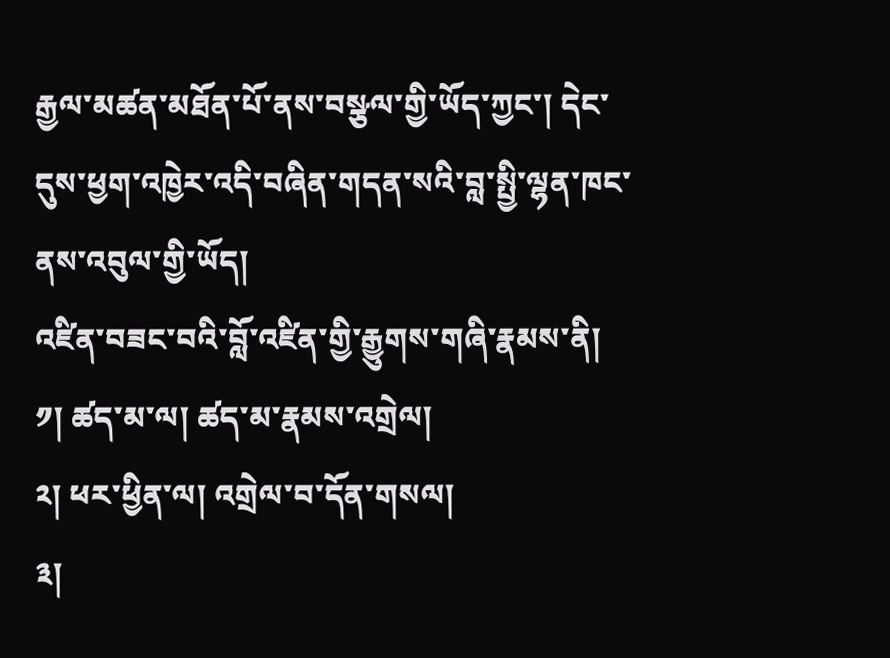རྒྱལ་མཚན་མཐོན་པོ་ནས་བསྩལ་གྱི་ཡོད་ཀྱང་། དེང་དུས་ཕྱག་འཁྱེར་འདི་བཞིན་གདན་སའི་བླ་སྤྱི་ལྷན་ཁང་ནས་འབུལ་གྱི་ཡོད།
འཛིན་བཟང་བའི་བློ་འཛིན་གྱི་རྒྱུགས་གཞི་རྣམས་ནི།
༡། ཚད་མ་ལ། ཚད་མ་རྣམས་འགྲེལ།
༢། ཕར་ཕྱིན་ལ། འགྲེལ་བ་དོན་གསལ།
༣།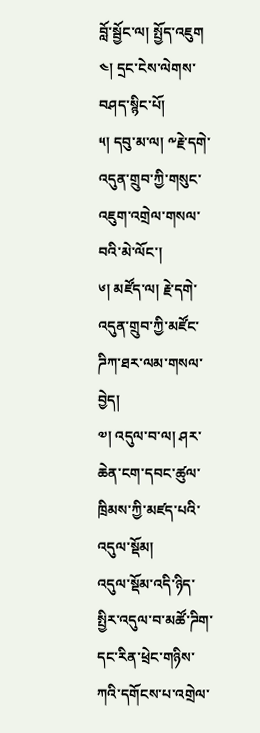བློ་སྦྱོང་ལ། སྤྱོད་འཇུག
༤། དྲང་ངེས་ལེགས་བཤད་སྙིང་པོ།
༥། དབུ་མ་ལ། ༸རྗེ་དགེ་འདུན་གྲུབ་ཀྱི་གསུང་འཇུག་འགྲེལ་གསལ་བའི་མེ་ལོང་།
༦། མཛོད་ལ། རྗེ་དགེ་འདུན་གྲུབ་ཀྱི་མཛོང་ཌིཀ་ཐར་ལམ་གསལ་བྱེད།
༧། འདུལ་བ་ལ། ཤར་ཆེན་ངག་དབང་ཚུལ་ཁྲིམས་ཀྱི་མཛད་པའི་འདུལ་སྡོམ།
འདུལ་སྡོམ་འདི་ཉིད་སྤྱིར་འདུལ་བ་མཚོ་ཌིག་དང་རིན་ཕྲེང་གཉིས་ཀའི་དགོངས་པ་འགྲེལ་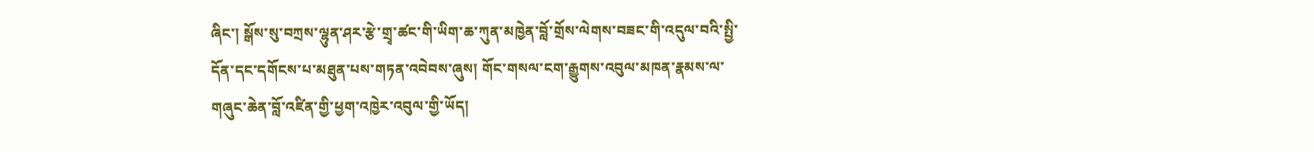ཞིང་། སྒོས་སུ་བཀྲས་ལྷུན་ཤར་རྩེ་གྲྭ་ཚང་གི་ཡིག་ཆ་ཀུན་མཁྱེན་བློ་གྲོས་ལེགས་བཟང་གི་འདུལ་བའི་སྤྱི་དོན་དང་དགོངས་པ་མཐུན་པས་གཏན་འབེབས་ཞུས། གོང་གསལ་ངག་རྒྱུགས་འབུལ་མཁན་རྣམས་ལ་གཞུང་ཆེན་བློ་འཛིན་གྱི་ཕྱག་འཁྱེར་འབུལ་གྱི་ཡོད།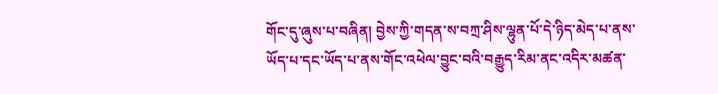གོང་དུ་ཞུས་པ་བཞིན། བྱེས་ཀྱི་གདན་ས་བཀྲ་ཤིས་ལྷུན་པོ་དེ་ཉིད་མེད་པ་ནས་ཡོད་པ་དང་ཡོད་པ་ནས་གོང་འཕེལ་བྱུང་བའི་བརྒྱུད་རིམ་ནང་འདིར་མཚན་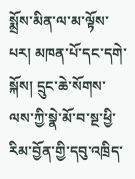སྨྲོས་མིན་ལ་མ་ལྟོས་པར། མཁན་པོ་དང་དགེ་སྐོས། དྲུང་ཆེ་སོགས་ལས་ཀྱི་སྣེ་མོ་བ་སྔ་ཕྱི་རིམ་བྱོན་གྱི་དབུ་འཁྲིད་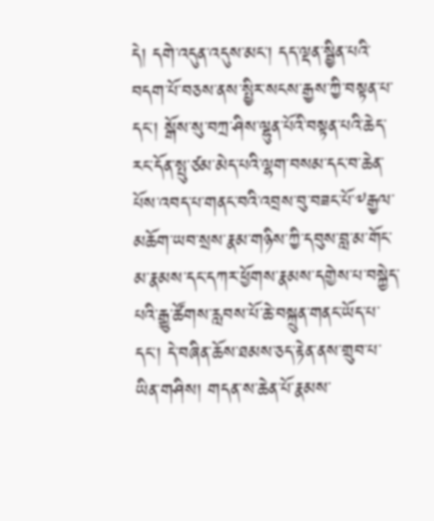དེ། དགེ་འདུན་འདུས་མང་། དད་ལྡན་སྦྱིན་པའི་བདག་པོ་བཅས་ནས་སྤྱིར་སངས་རྒྱས་ཀྱི་བསྟན་པ་དང་། སྒོས་སུ་བཀྲ་ཤིས་ལྷུན་པོའི་བསྟན་པའི་ཆེད་རང་དོན་སྤུ་ཙམ་མེད་པའི་ལྷག་བསམ་དང་བ་ཆེན་པོས་འབད་པ་གནང་བའི་འབྲས་བུ་བཟང་པོ་༸རྒྱལ་མཆོག་ཡབ་སྲས་རྣམ་གཉིས་ཀྱི་དབུས་བླ་མ་གོང་མ་རྣམས་དང་དཀར་ཕྱོགས་རྣམས་དགྱེས་པ་བསྐྱེད་པའི་རྒྱུ་ཚོགས་རླབས་པོ་ཆེ་བསྐྲུན་གནང་ཡོད་པ་དང་། དེ་བཞིན་ཆོས་ཐམས་ཅད་རྟེན་ནས་གྲུབ་པ་ཡིན་གཤིས། གདན་ས་ཆེན་པོ་རྣམས་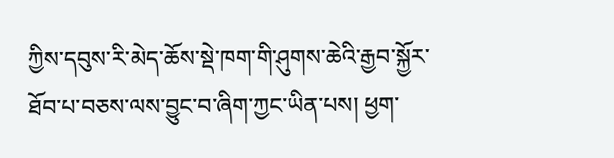ཀྱིས་དབུས་རི་མེད་ཆོས་སྡེ་ཁག་གི་ཤུགས་ཆེའི་རྒྱབ་སྐྱོར་ཐོབ་པ་བཅས་ལས་བྱུང་བ་ཞིག་ཀྱང་ཡིན་པས། ཕྱག་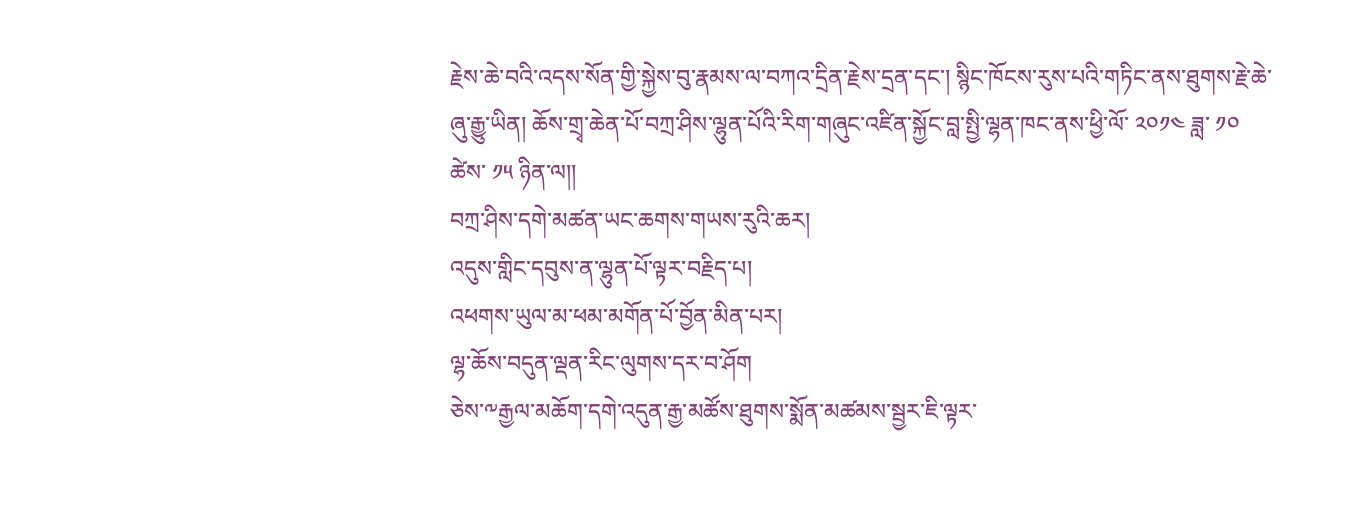རྗེས་ཆེ་བའི་འདས་སོན་གྱི་སྐྱེས་བུ་རྣམས་ལ་བཀའ་དྲིན་རྗེས་དྲན་དང་། སྙིང་ཁོངས་རུས་པའི་གཏིང་ནས་ཐུགས་རྗེ་ཆེ་ཞུ་རྒྱུ་ཡིན། ཆོས་གྲྭ་ཆེན་པོ་བཀྲ་ཤིས་ལྷུན་པོའི་རིག་གཞུང་འཛིན་སྐྱོང་བླ་སྤྱི་ལྷན་ཁང་ནས་ཕྱི་ལོ་ ༢༠༡༤ ཟླ་ ༡༠ ཚེས་ ༡༥ ཉིན་ལ།།
བཀྲ་ཤིས་དགེ་མཚན་ཡང་ཆགས་གཡས་རུའི་ཆར།
འདུས་གླིང་དབུས་ན་ལྷུན་པོ་ལྟར་བརྗིད་པ།
འཕགས་ཡུལ་མ་ཕམ་མགོན་པོ་བྱོན་མིན་པར།
ལྷ་ཆོས་བདུན་ལྡན་རིང་ལུགས་དར་བ་ཤོག
ཅེས་༸རྒྱལ་མཆོག་དགེ་འདུན་རྒྱ་མཚོས་ཐུགས་སྨོན་མཚམས་སྦྱར་ཇི་ལྟར་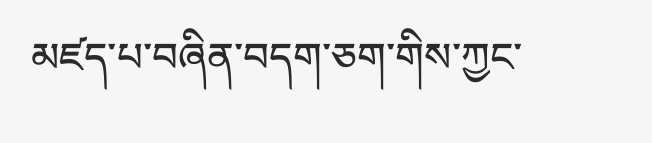མཛད་པ་བཞིན་བདག་ཅག་གིས་ཀྱང་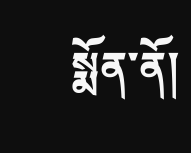སྨོན་ནོ།